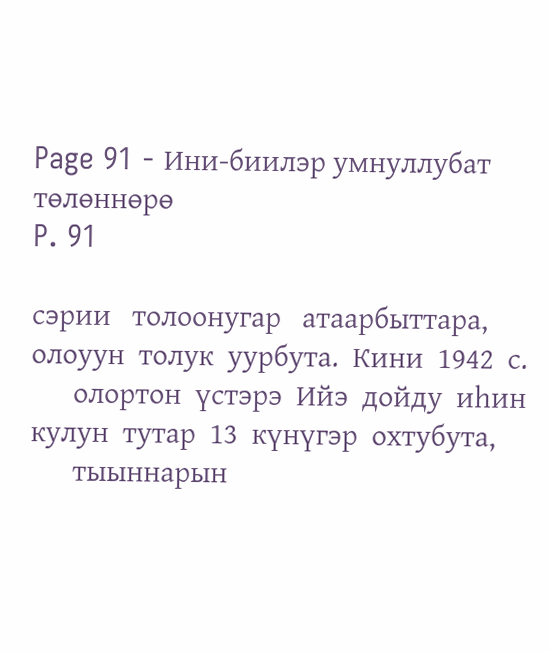Page 91 - Ини-биилэр умнуллубат төлөннөрө
P. 91

сэрии   толоонугар   атаарбыттара,   олоуун  толук  уурбута.  Кини  1942  с.
      олортон  үстэрэ  Ийэ  дойду  иһин   кулун  тутар  13  күнүгэр  охтубута,
      тыыннарын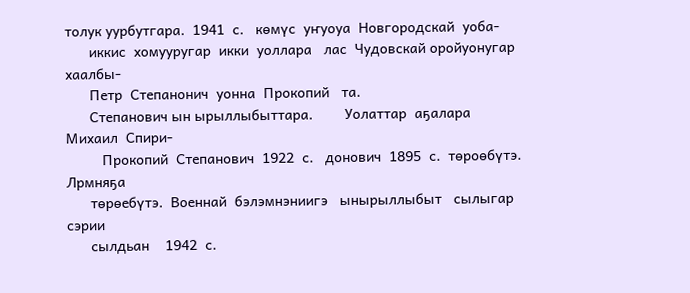толук уурбутгара.  1941  с.   көмүс  уҥуоуа  Новгородскай  уоба-
      иккис  хомууругар  икки  уоллара   лас  Чудовскай оройуонугар хаалбы-
      Петр  Степанонич  уонна  Прокопий   та.
      Степанович ын ырыллыбыттара.        Уолаттар  аҕалара  Михаил  Спири-
         Прокопий  Степанович  1922  с.   донович  1895  с.  төроөбүтэ.  Лрмняҕа
      төрөебүтэ.  Военнай  бэлэмнэниигэ   ынырыллыбыт   сылыгар   сэрии
      сылдьан    1942  с.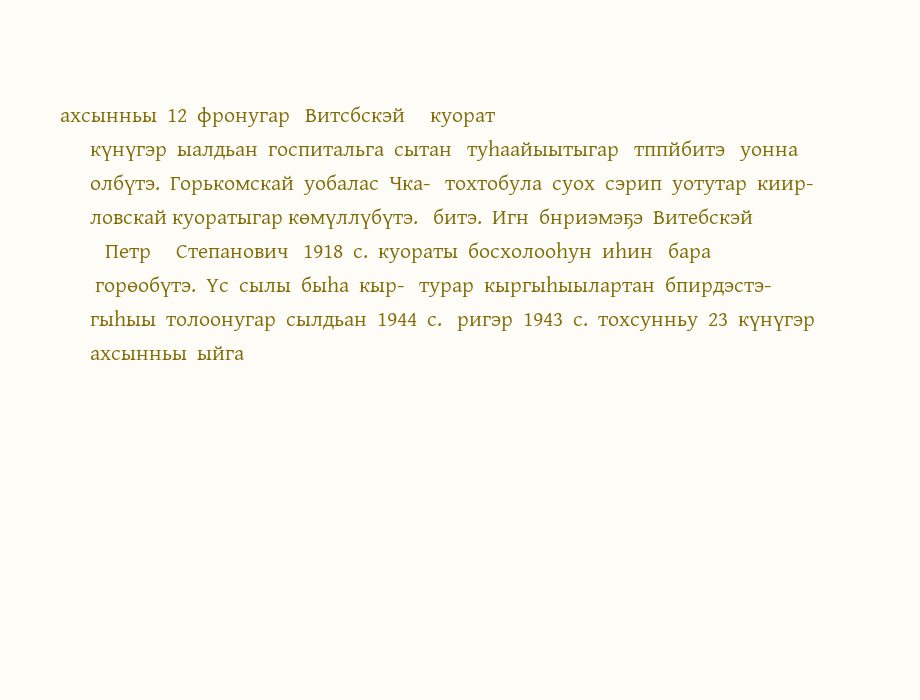ахсынньы  12  фронугар   Витсбскэй     куорат
      күнүгэр  ыалдьан  госпитальга  сытан   туһаайыытыгар   тппйбитэ   уонна
      олбүтэ.  Горькомскай  уобалас  Чка-   тохтобула  суох  сэрип  уотутар  киир-
      ловскай куоратыгар көмүллүбүтэ.   битэ.  Игн  бнриэмэҕэ  Витебскэй
         Петр     Степанович   1918  с.  куораты  босхолооһун  иһин   бара
       горөобүтэ.  Үс  сылы  быһа  кыр-   турар  кыргыһыылартан  бпирдэстэ-
      гыһыы  толоонугар  сылдьан  1944  с.   ригэр  1943  с.  тохсунньу  23  күнүгэр
      ахсынньы  ыйга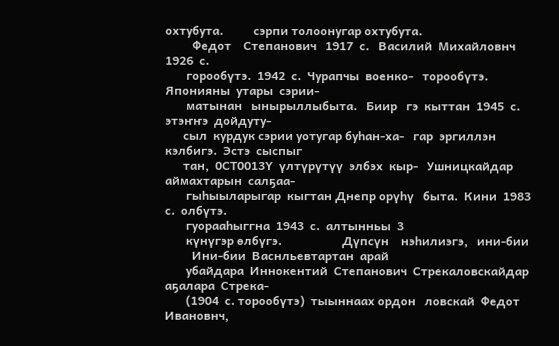охтубута.          сэрпи толоонугар охтубута.
         Федот    Степанович   1917  с.   Василий  Михайловнч   1926  с.
       горообүтэ.  1942  с.  Чурапчы  военко-   торообүтэ.  Японияны  утары  сэрии-
       матынан   ынырыллыбыта.   Биир   гэ  кыттан  1945  с.  этэҥҥэ  дойдуту-
      сыл  курдук сэрии уотугар буһан-ха-   гар  эргиллэн  кэлбигэ.  Эстэ  сыспыг
      тан,  0СТ0013Ү  үлтүрүтүү  элбэх  кыр-   Ушницкайдар  аймахтарын  салҕаа-
       гыһыыларыгар  кыгтан Днепр орүһү   быта.  Кини  1983  с.  олбүтэ.
       гуорааһыггна  1943  с.  алтынньы  3
       күнүгэр өлбүгэ.                    Дүпсүн    нэһилиэгэ,   ини-бии
         Ини-бии  Васнльевтартан  арай
       убайдара  Иннокентий  Степанович  Стрекаловскайдар  аҕалара  Стрека-
       (1904  с. торообүтэ)  тыыннаах ордон   ловскай  Федот  Ивановнч,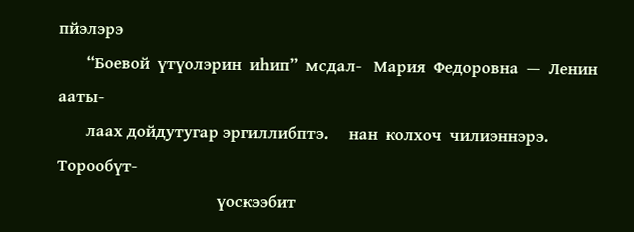пйэлэрэ
       “Боевой  үтүолэрин  иһип”  мсдал-   Мария  Федоровна  —  Ленин  ааты-
       лаах дойдутугар эргиллибптэ.     нан  колхоч  чилиэннэрэ.  Торообүт-
                                        үоскээбит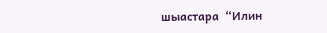шыастара  “Илин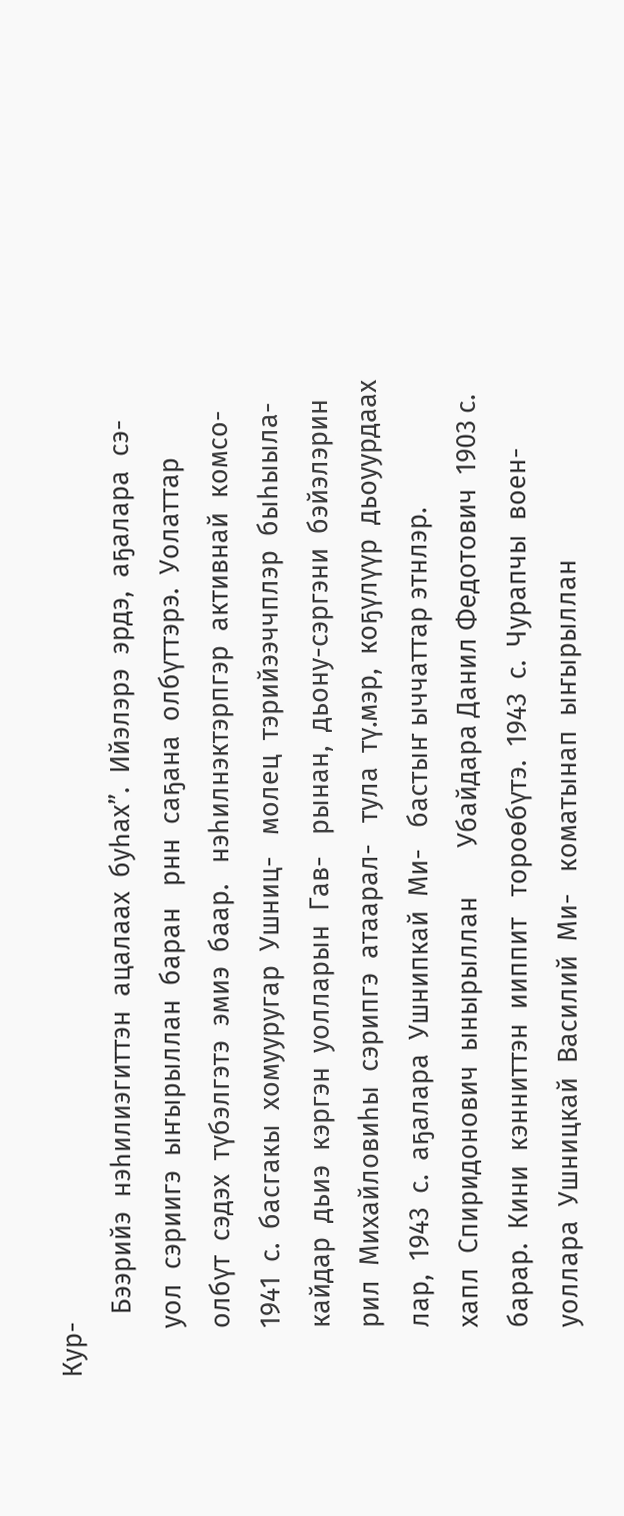Кур-
         Бээрийэ  нэһилиэгиттэн  ацалаах  буһах”.  Ийэлэрэ  эрдэ,  аҕалара  сэ-
       уол  сэриигэ  ыҥырыллан  баран   рнн  саҕана  олбүттэрэ.  Уолаттар
       олбүт  сэдэх  түбэлгэтэ  эмиэ  баар.   нэһилнэктэрпгэр  активнай  комсо-
       1941  с.  басгакы  хомууругар  Ушниц-   молец  тэрийээччплэр  быһыыла-
       кайдар  дьиэ  кэргэн  уолларын  Гав-   рынан,  дьону-сэргэни  бэйэлэрин
       рил  Михайловиһы  сэрипгэ  атаарал-   тула  тү.мэр,  коҕүлүүр  дьоуурдаах
       лар,  1943  с.  аҕалара  Ушнипкай  Ми-   бастыҥ ыччаттар этнлэр.
       хапл  Спиридонович  ынырыллан       Убайдара Данил Федотович  1903 с.
       барар.  Кини  кэнниттэн  ииппит   тороөбүтэ.  1943  с.  Чурапчы  воен-
       уоллара  Ушницкай  Василий  Ми-   коматынап  ыҥырыллан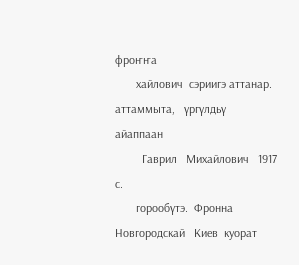фроҥҥа
       хайлович  сэриигэ аттанар.       аттаммыта,   үргүлдьү   айаппаан
         Гаврил   Михайлович   1917   с.
       горообүтэ.  Фронна  Новгородскай   Киев  куорат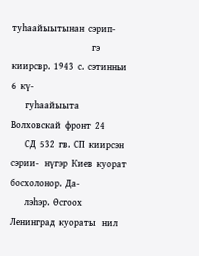туһаайыытынан  сэрип-
                                        гэ  киирсвр.  1943  с.  сэтинньи  6  кү-
       гуһаайыыта  Волховскай  фронт  24
       СД  532  гв.  СП  киирсэн  сэрии-   нүгэр  Киев  куорат  босхолонор.  Да-
       лэһэр.  Өсгоох  Ленинград  куораты   нил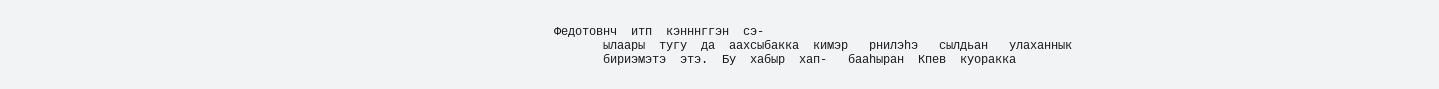Федотовнч  итп  кэнннггэн  сэ-
       ылаары  тугу  да  аахсыбакка  кимэр   рнилэһэ   сылдьан   улаханнык
       бириэмэтэ  этэ.  Бу  хабыр  хап-   бааһыран  Кпев  куоракка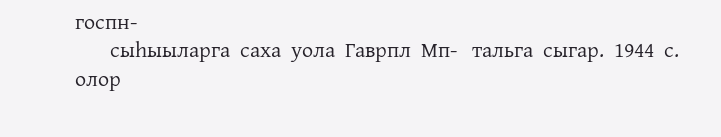госпн-
       сыһыыларга  саха  уола  Гаврпл  Мп-   тальга  сыгар.  1944  с.  олор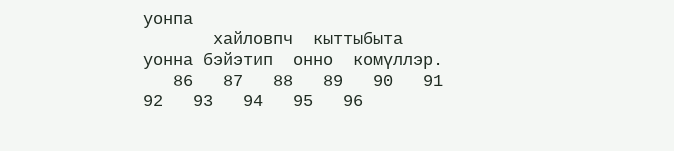уонпа
       хайловпч  кыттыбыта  уонна бэйэтип  онно  комүллэр.
   86   87   88   89   90   91   92   93   94   95   96